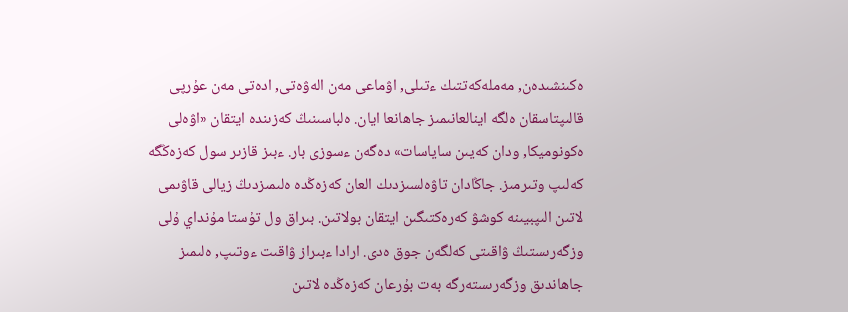ەكىنشىدەن, مەملەكەتتىك ءتىلى, اۋماعى مەن الەۋەتى, ادەتى مەن عۇرپى قالىپتاسقان ەلگە اينالعانىمىز جاھانعا ايان. ەلباسىنىڭ كەزىندە ايتقان «اۋەلى ەكونوميكا, ودان كەيىن ساياسات» دەگەن ءسوزى بار. ءبىز قازىر سول كەزەڭگە كەلىپ وتىرمىز. جاڭادان تاۋەلسىزدىك العان كەزەڭدە ەلىمىزدىڭ زيالى قاۋىمى لاتىن الىپبيىنە كوشۋ كەرەكتىگىن ايتقان بولاتىن. بىراق ول تۇستا مۇنداي ۇلى وزگەرىستىڭ ۋاقىتى كەلگەن جوق ەدى. ارادا ءبىراز ۋاقىت ءوتىپ, ەلىمىز جاھاندىق وزگەرىستەرگە بەت بۇرعان كەزەڭدە لاتىن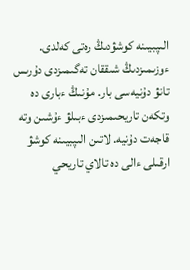الىپبيىنە كوشۋدىڭ رەتى كەلدى. ءوزىمىزدىڭ شىققان تەگىمىزدى دۇرىس تانۋ دۇنيەسى بار. مۇنىڭ ءبارى دە وتكەن تاريحىمىزدى ءبىلۋ ءۇشىن وتە قاجەت دۇنيە. لاتىن الىپبيىنە كوشۋ ارقىلى ءالى دە تالاي تاريحي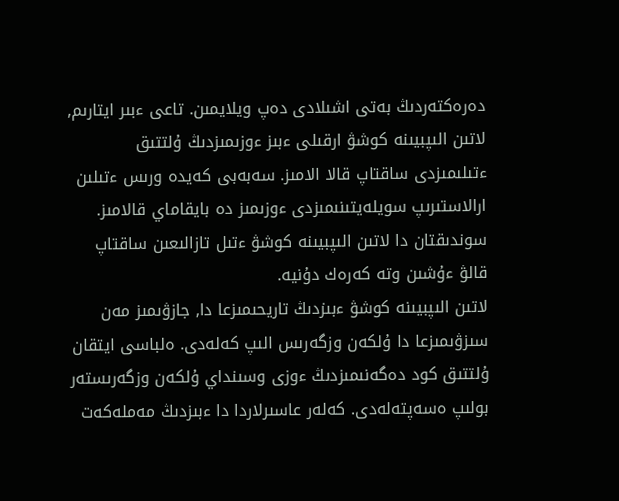دەرەكتەردىڭ بەتى اشىلادى دەپ ويلايمىن. تاعى ءبىر ايتارىم, لاتىن الىپبيىنە كوشۋ ارقىلى ءبىز ءوزىمىزدىڭ ۇلتتىق ءتىلىمىزدى ساقتاپ قالا الامىز. سەبەبى كەيدە ورىس ءتىلىن ارالاستىرىپ سويلەيتىنىمىزدى ءوزىمىز دە بايقاماي قالامىز. سوندىقتان دا لاتىن الىپبيىنە كوشۋ ءتىل تازالىعىن ساقتاپ قالۋ ءۇشىن وتە كەرەك دۇنيە.
لاتىن الىپبيىنە كوشۋ ءبىزدىڭ تاريحىمىزعا دا, جازۋىمىز مەن سىزۋىمىزعا دا ۇلكەن وزگەرىس الىپ كەلەدى. ەلباسى ايتقان ۇلتتىق كود دەگەنىمىزدىڭ ءوزى وسىنداي ۇلكەن وزگەرىستەر بولىپ ەسەپتەلەدى. كەلەر عاسىرلاردا دا ءبىزدىڭ مەملەكەت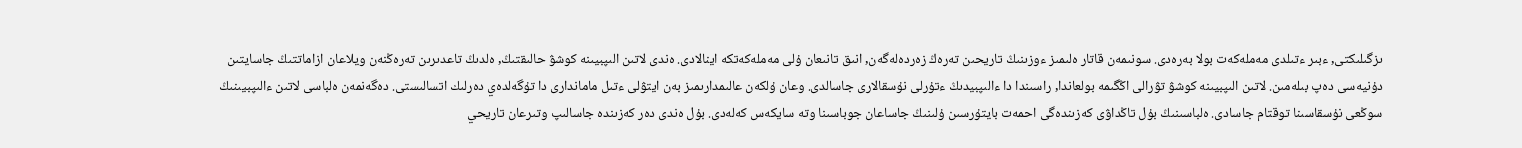ىزگىلىكتى, ءبىر ءتىلدى مەملەكەت بولا بەرەدى. سونىمەن قاتار ەلىمىز ءوزىنىڭ تاريحىن تەرەڭ زەردەلەگەن, انىق تانىعان ۇلى مەملەكەتكە اينالادى. ەندى لاتىن الىپبيىنە كوشۋ حالىقتىڭ, ەلدىڭ تاعدىرىن تەرەڭنەن ويلاعان ازاماتتىڭ جاسايتىن دۇنيەسى دەپ بىلەمىن. لاتىن الىپبيىنە كوشۋ تۋرالى اڭگىمە بولعاندا, راسىندا دا ءالىپبيدىڭ ءتۇرلى نۇسقالارى جاسالدى. وعان ۇلكەن عالىمدارىمىز بەن ايتۋلى ءتىل ماماندارى دا تۇگەلدەي دەرلىك اتسالىستى. دەگەنمەن ەلباسى لاتىن ءالىپبيىنىڭ سوڭعى نۇسقاسىنا توقتام جاسادى. ەلباسىنىڭ بۇل تاڭداۋى كەزىندەگى احمەت بايتۇرسىن ۇلىنىڭ جاساعان جوباسىنا وتە سايكەس كەلەدى. بۇل ەندى دەر كەزىندە جاسالىپ وتىرعان تاريحي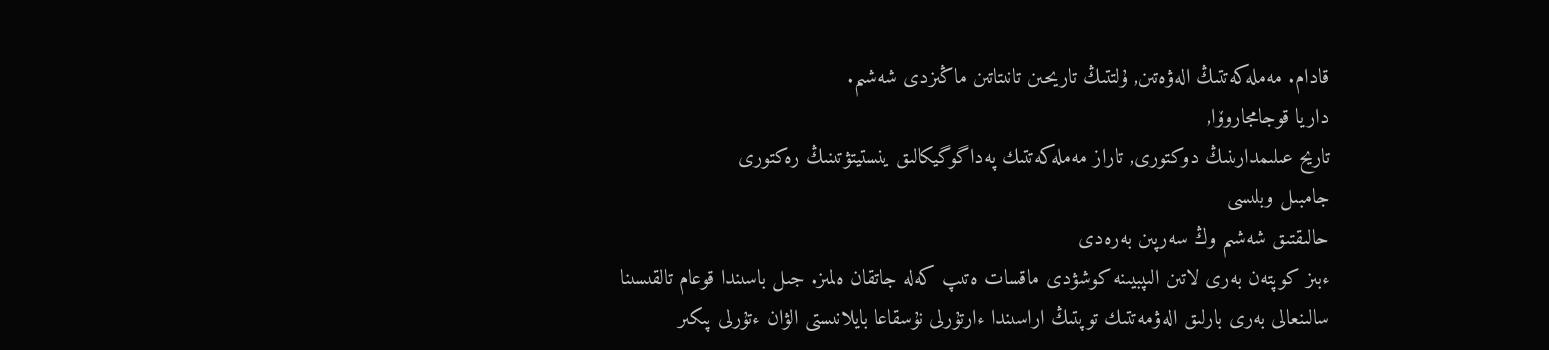قادام. مەملەكەتتىڭ الەۋەتىن, ۇلتتىڭ تاريحىن تانىتاتىن ماڭىزدى شەشىم.
داريا قوجامجاروۆا,
تاريح عىلىمدارىنىڭ دوكتورى, تاراز مەملەكەتتىك پەداگوگيكالىق ينستيتۋتىنىڭ رەكتورى
جامبىل وبلىسى
حالىقتىق شەشىم وڭ سەرپىن بەرەدى
ءبىز كوپتەن بەرى لاتىن الىپبيىنە كوشۋدى ماقسات ەتىپ كەلە جاتقان ەلمىز. جىل باسىندا قوعام تالقىسىنا سالىنعالى بەرى بارلىق الەۋمەتتىك توپتىڭ اراسىندا ءارتۇرلى نۇسقاعا بايلانىستى الۋان ءتۇرلى پىكىر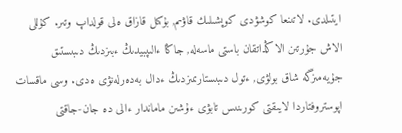ايتىلدى. لاتىنعا كوشۋدى كوپشىلىك قاۋىم, بۇكىل قازاق ەلى قولداپ وتىر. كۇللى الاش جۇرتىن الاڭداتقان باستى ماسەلە, جاڭا ءالىپبيدىڭ ءبىزدىڭ دىبىستىق جۇيەمىزگە شاق بولۋى, ءتول دىبىستارىمىزدىڭ ءدال بەدەرلەنۋى ەدى. وسى ماقسات اپوستروفتاردا لايىقتى كورىنىس تابۋى ءۇشىن ماماندار ءالى دە جان-جاقتى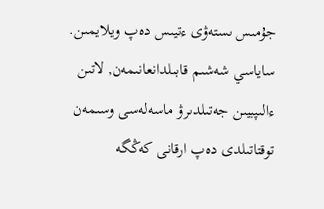جۇمىس ىستەۋى ءتيىس دەپ ويلايمىن. ساياسي شەشىم قابىلدانعانىمەن, لاتىن ءالىپبيىن جەتىلدىرۋ ماسەلەسى وسىمەن توقتاتىلدى دەپ ارقانى كەڭگە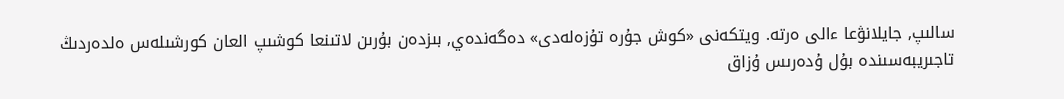سالىپ, جايلانۋعا ءالى ەرتە. ويتكەنى «كوش جۇرە تۇزەلەدى» دەگەندەي, بىزدەن بۇرىن لاتىنعا كوشىپ العان كورشىلەس ەلدەردىڭ تاجىريبەسىندە بۇل ۇدەرىس ۇزاق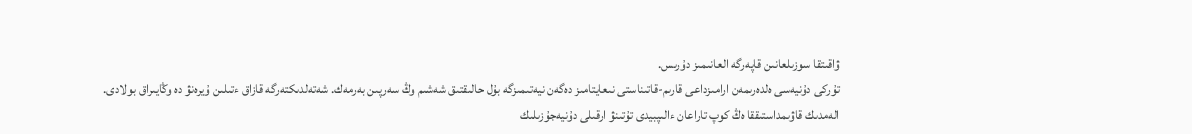ۋاقىتقا سوزىلعانىن قاپەرگە العانىمىز دۇرىس.
تۇركى دۇنيەسى ەلدەرىمەن ارامىزداعى قارىم-قاتىناستى نىعايتامىز دەگەن نيەتىمىزگە بۇل حالىقتىق شەشىم وڭ سەرپىن بەرمەك. شەتەلدىكتەرگە قازاق ءتىلىن ۇيرەنۋ دە وڭايىراق بولادى. الەمدىك قاۋىمداستىققا ەڭ كوپ تاراعان ءالىپبيدى تۇتىنۋ ارقىلى دۇنيەجۇزىلىك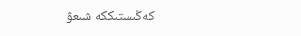كەڭىستىككە شىعۋ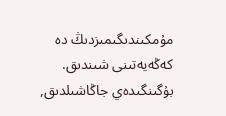مۇمكىندىگىمىزدىڭ دە كەڭەيەتىنى شىندىق. بۇگىنگىدەي جاڭاشىلدىق,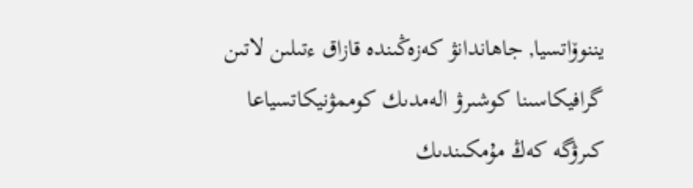يننوۆاتسيا, جاھاندانۋ كەزەڭىندە قازاق ءتىلىن لاتىن گرافيكاسىنا كوشىرۋ الەمدىك كوممۋنيكاتسياعا كىرۋگە كەڭ مۇمكىندىك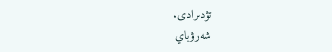تۋدىرادى.
شەرۋباي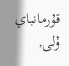قۇرمانباي ۇلى,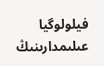فيلولوگيا عىلىمدارىنىڭ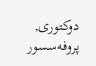دوكتورى, پروفەسسور